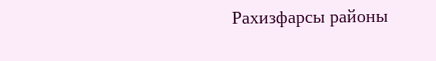Рахизфарсы районы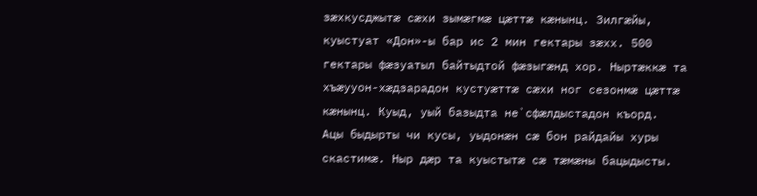зæхкусджытæ сæхи зымæгмæ цæттæ кæнынц. Зилгæйы, куыстуат «Дон»-ы бар ис 2 мин гектары зæхх. 500 гектары фæзуатыл байтыдтой фæзыгæнд хор. Ныртæккæ та хъæууон-хæдзарадон кустуæттæ сæхи ног сезонмæ цæттæ кæнынц. Куыд, уый базыдта не`сфæлдыстадон къорд.
Ацы быдырты чи кусы, уыдонæн сæ бон райдайы хуры скастимæ. Ныр дæр та куыстытæ сæ тæмæны бацыдысты.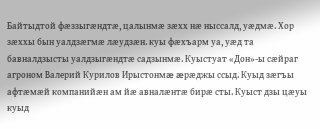Байтыдтой фæззыгæндтæ, цалынмæ зæхх нæ ныссалд, уæдмæ. Хор зæххы бын уалдзæгмæ лæудзæн. куы фæхъарм уа, уæд та бавналдзысты уалдзыгæндтæ садзынмæ. Куыстуат «Дон»-ы сæйраг агроном Валерий Курилов Ирыстонмæ æрæджы ссыд. Куыд зæгъы афтæмæй компанийæн ам йæ авналæнтæ бирæ сты. Куыст дзы цæуы куыд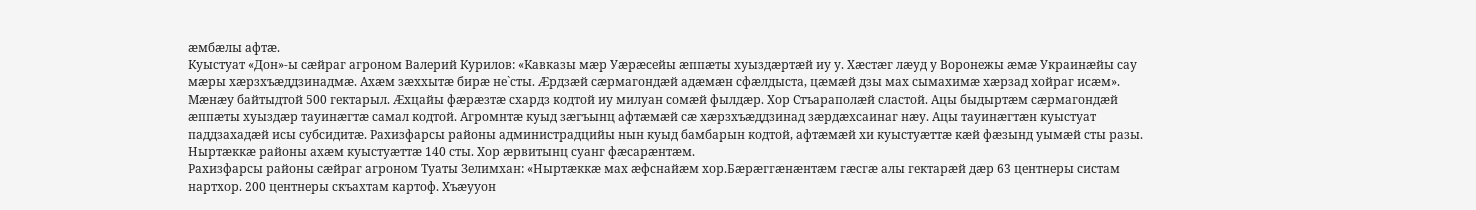æмбæлы афтæ.
Куыстуат «Дон»-ы сæйраг агроном Валерий Курилов: «Кавказы мæр Уæрæсейы æппæты хуыздæртæй иу у. Хæстæг лæуд у Воронежы æмæ Украинæйы сау мæры хæрзхъæддзинадмæ. Ахæм зæххытæ бирæ не`сты. Æрдзæй сæрмагондæй адæмæн сфæлдыста, цæмæй дзы мах сымахимæ хæрзад хойраг исæм».
Мæнæу байтыдтой 500 гектарыл. Æхцайы фæрæзтæ схардз кодтой иу милуан сомæй фылдæр. Хор Стъараполæй сластой. Ацы быдыртæм сæрмагондæй æппæты хуыздæр тауинæгтæ самал кодтой. Агромнтæ куыд зæгъынц афтæмæй сæ хæрзхъæддзинад зæрдæхсаинаг нæу. Ацы тауинæгтæн куыстуат паддзахадæй исы субсидитæ. Рахизфарсы районы администрадцийы нын куыд бамбарын кодтой, афтæмæй хи куыстуæттæ кæй фæзынд уымæй сты разы. Ныртæккæ районы ахæм куыстуæттæ 140 сты. Хор æрвитынц суанг фæсарæнтæм.
Рахизфарсы районы сæйраг агроном Туаты Зелимхан: «Ныртæккæ мах æфснайæм хор.Бæрæггæнæнтæм гæсгæ алы гектарæй дæр 63 центнеры систам нартхор. 200 центнеры скъахтам картоф. Хъæууон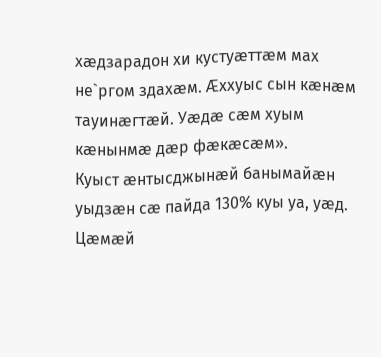хæдзарадон хи кустуæттæм мах не`ргом здахæм. Æххуыс сын кæнæм тауинæгтæй. Уæдæ сæм хуым кæнынмæ дæр фæкæсæм».
Куыст æнтысджынæй банымайæн уыдзæн сæ пайда 130% куы уа, уæд. Цæмæй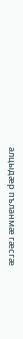алцыдæр пъланмæ гæсгæ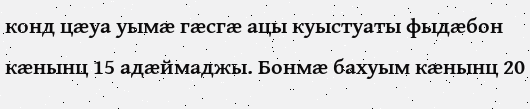конд цæуа уымæ гæсгæ ацы куыстуаты фыдæбон кæнынц 15 адæймаджы. Бонмæ бахуым кæнынц 20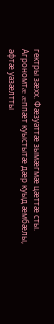гектры зæхх. Фæзуаттæ зымæгмæ цæттæ сты. Агрономтæ æппæт куыстытæ дæр куыд æмбæлы, афтæ уазæлтты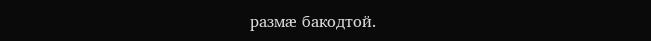размæ бакодтой.